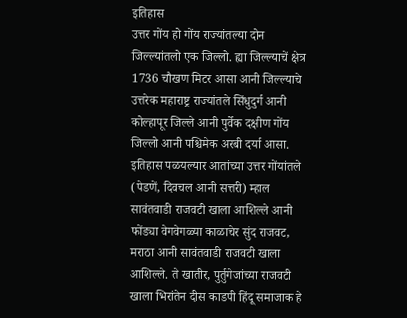इतिहास
उत्तर गोंय हो गोंय राज्यांतल्या दोन जिल्ल्यांतलो एक जिल्लो. ह्या जिल्ल्याचें क्षेत्र 1736 चौखण मिटर आसा आनी जिल्ल्याचे उत्तरेक महाराष्ट्र राज्यांतले सिंधुदुर्ग आनी कोल्हापूर जिल्ले आनी पुर्वेक दक्षीण गोंय जिल्लो आनी पश्चिमेक अरबी दर्या आसा.
इतिहास पळयल्यार आतांच्या उत्तर गोंयांतले (पेडणें, दिवचल आनी सत्तरी) म्हाल सावंतवाडी राजवटी खाला आशिल्ले आनी फोंड्या वेगवेगळ्या काळाचेर सुंद राजवट, मराठा आनी सावंतवाडी राजवटी खाला आशिल्ले. ते खातीर, पुर्तुगेजांच्या राजवटी खाला भिरांतेन दीस काडपी हिंदू समाजाक हे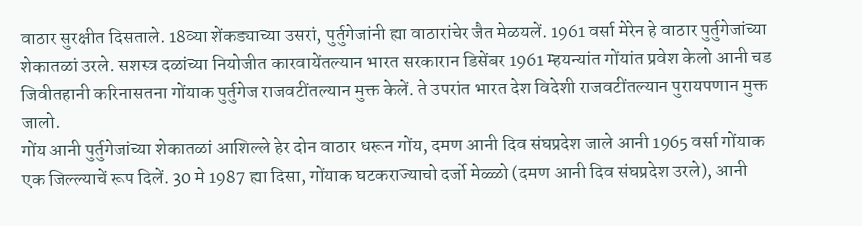वाठार सुरक्षीत दिसताले. 18व्या शेंकड्याच्या उसरां, पुर्तुगेजांनी ह्या वाठारांचेर जैत मेळयलें. 1961 वर्सा मेरेन हे वाठार पुर्तुगेजांच्या शेकातळां उरले. सशस्त्र दळांच्या नियोजीत कारवायेंतल्यान भारत सरकारान डिसेंबर 1961 म्हयन्यांत गोंयांत प्रवेश केलो आनी चड जिवीतहानी करिनासतना गोंयाक पुर्तुगेज राजवटींतल्यान मुक्त केलें. ते उपरांत भारत देश विदेशी राजवटींतल्यान पुरायपणान मुक्त जालो.
गोंय आनी पुर्तुगेजांच्या शेकातळां आशिल्ले हेर दोन वाठार धरून गोंय, दमण आनी दिव संघप्रदेश जाले आनी 1965 वर्सा गोंयाक एक जिल्ल्याचें रूप दिलें. 30 मे 1987 ह्या दिसा, गोंयाक घटकराज्याचो दर्जो मेळ्ळो (दमण आनी दिव संघप्रदेश उरले), आनी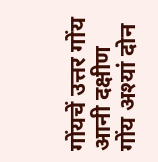गोंयचें उत्तर गोंय आनी दक्षीण गोंय अश्यां दोन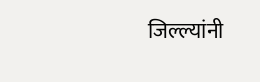जिल्ल्यांनी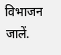विभाजन जालें.